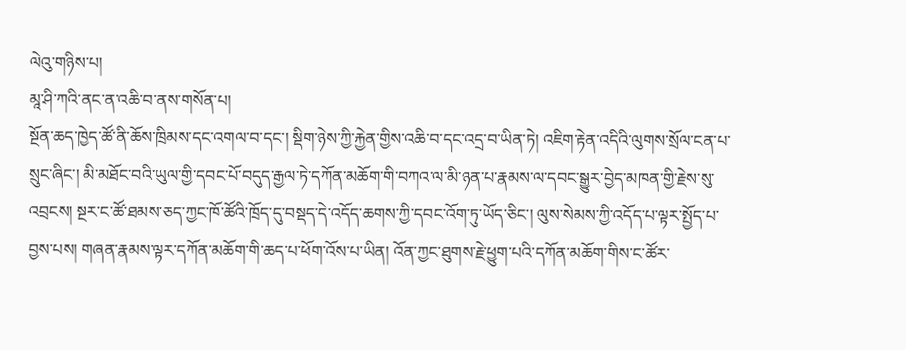ལེའུ་གཉིས་པ།
མཱ་ཤི་ཀའི་ནང་ན་འཆི་བ་ནས་གསོན་པ།
སྔོན་ཆད་ཁྱེད་ཚོ་ནི་ཆོས་ཁྲིམས་དང་འགལ་བ་དང་། སྡིག་ཉེས་ཀྱི་རྐྱེན་གྱིས་འཆི་བ་དང་འདྲ་བ་ཡིན་ཏེ། འཇིག་རྟེན་འདིའི་ལུགས་སྲོལ་ངན་པ་སྲུང་ཞིང་། མི་མཐོང་བའི་ཡུལ་གྱི་དབང་པོ་བདུད་རྒྱལ་ཏེ་དཀོན་མཆོག་གི་བཀའ་ལ་མི་ཉན་པ་རྣམས་ལ་དབང་སྒྱུར་བྱེད་མཁན་གྱི་རྗེས་སུ་འབྲངས། སྔར་ང་ཚོ་ཐམས་ཅད་ཀྱང་ཁོ་ཚོའི་ཁྲོད་དུ་བསྡད་དེ་འདོད་ཆགས་ཀྱི་དབང་འོག་ཏུ་ཡོད་ཅིང་། ལུས་སེམས་ཀྱི་འདོད་པ་ལྟར་སྤྱོད་པ་བྱས་པས། གཞན་རྣམས་ལྟར་དཀོན་མཆོག་གི་ཆད་པ་ཕོག་འོས་པ་ཡིན། འོན་ཀྱང་ཐུགས་རྗེ་ཕྱུག་པའི་དཀོན་མཆོག་གིས་ང་ཚོར་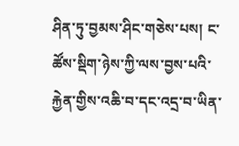ཤིན་ཏུ་བྱམས་ཤིང་གཅེས་པས། ང་ཚོས་སྡིག་ཉེས་ཀྱི་ལས་བྱས་པའི་རྐྱེན་གྱིས་འཆི་བ་དང་འདྲ་བ་ཡིན་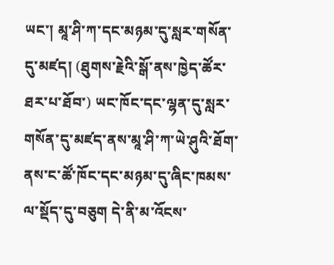ཡང་། མཱ་ཤི་ཀ་དང་མཉམ་དུ་སླར་གསོན་དུ་མཛད། (ཐུགས་རྗེའི་སྒོ་ནས་ཁྱེད་ཚོར་ཐར་པ་ཐོབ་) ཡང་ཁོང་དང་ལྷན་དུ་སླར་གསོན་དུ་མཛད་ནས་མཱ་ཤི་ཀ་ཡེ་ཤུའི་ཐོག་ནས་ང་ཚོ་ཁོང་དང་མཉམ་དུ་ཞིང་ཁམས་ལ་སྡོད་དུ་བཅུག དེ་ནི་མ་འོངས་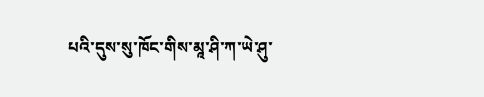པའི་དུས་སུ་ཁོང་གིས་མཱ་ཤི་ཀ་ཡེ་ཤུ་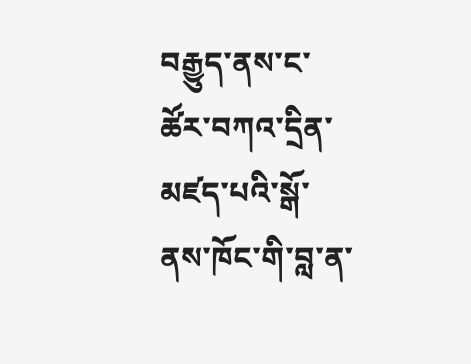བརྒྱུད་ནས་ང་ཚོར་བཀའ་དྲིན་མཛད་པའི་སྒོ་ནས་ཁོང་གི་བླ་ན་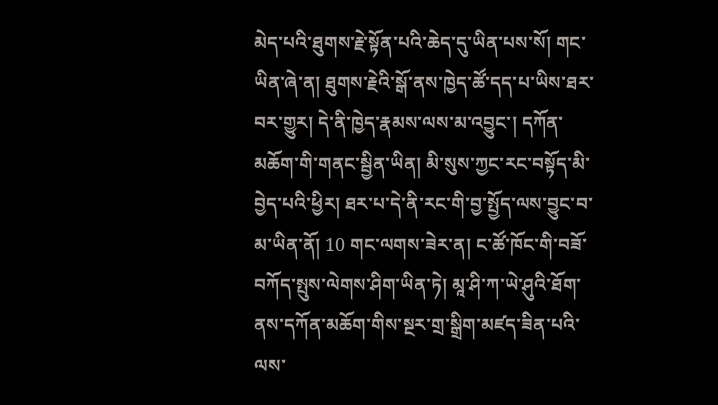མེད་པའི་ཐུགས་རྗེ་སྟོན་པའི་ཆེད་དུ་ཡིན་པས་སོ། གང་ཡིན་ཞེ་ན། ཐུགས་རྗེའི་སྒོ་ནས་ཁྱེད་ཚོ་དད་པ་ཡིས་ཐར་བར་གྱུར། དེ་ནི་ཁྱེད་རྣམས་ལས་མ་འབྱུང་། དཀོན་མཆོག་གི་གནང་སྦྱིན་ཡིན། མི་སུས་ཀྱང་རང་བསྟོད་མི་བྱེད་པའི་ཕྱིར། ཐར་པ་དེ་ནི་རང་གི་བྱ་སྤྱོད་ལས་བྱུང་བ་མ་ཡིན་ནོ། 10 གང་ལགས་ཟེར་ན། ང་ཚོ་ཁོང་གི་བཟོ་བཀོད་སྤུས་ལེགས་ཤིག་ཡིན་ཏེ། མཱ་ཤི་ཀ་ཡེ་ཤུའི་ཐོག་ནས་དཀོན་མཆོག་གིས་སྔར་གྲ་སྒྲིག་མཛད་ཟིན་པའི་ལས་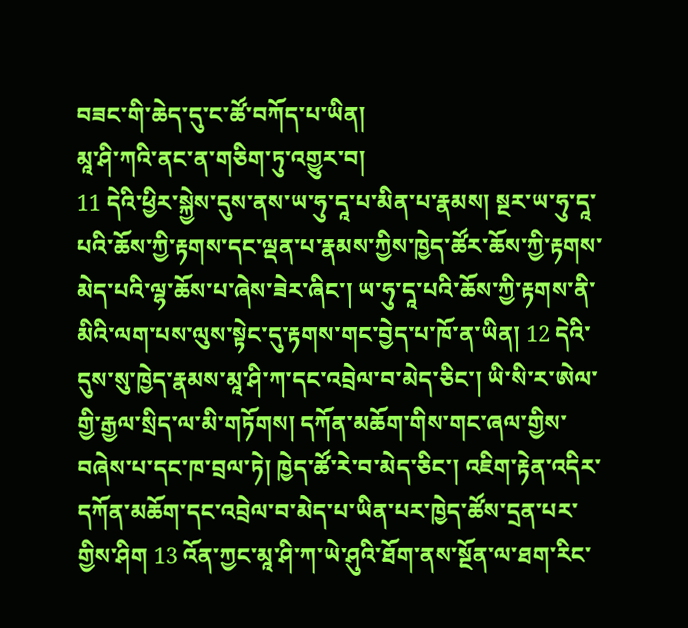བཟང་གི་ཆེད་དུ་ང་ཚོ་བཀོད་པ་ཡིན།
མཱ་ཤི་ཀའི་ནང་ན་གཅིག་ཏུ་འགྱུར་བ།
11 དེའི་ཕྱིར་སྐྱེས་དུས་ནས་ཡ་ཧུ་དཱ་པ་མིན་པ་རྣམས། སྔར་ཡ་ཧུ་དཱ་པའི་ཆོས་ཀྱི་རྟགས་དང་ལྡན་པ་རྣམས་ཀྱིས་ཁྱེད་ཚོར་ཆོས་ཀྱི་རྟགས་མེད་པའི་ལྷ་ཆོས་པ་ཞེས་ཟེར་ཞིང་། ཡ་ཧུ་དཱ་པའི་ཆོས་ཀྱི་རྟགས་ནི་མིའི་ལག་པས་ལུས་སྟེང་དུ་རྟགས་གང་བྱེད་པ་ཁོ་ན་ཡིན། 12 དེའི་དུས་སུ་ཁྱེད་རྣམས་མཱ་ཤི་ཀ་དང་འབྲེལ་བ་མེད་ཅིང་། ཡི་སི་ར་ཨེལ་གྱི་རྒྱལ་སྲིད་ལ་མི་གཏོགས། དཀོན་མཆོག་གིས་གང་ཞལ་གྱིས་བཞེས་པ་དང་ཁ་བྲལ་ཏེ། ཁྱེད་ཚོ་རེ་བ་མེད་ཅིང་། འཇིག་རྟེན་འདིར་དཀོན་མཆོག་དང་འབྲེལ་བ་མེད་པ་ཡིན་པར་ཁྱེད་ཚོས་དྲན་པར་གྱིས་ཤིག 13 འོན་ཀྱང་མཱ་ཤི་ཀ་ཡེ་ཤུའི་ཐོག་ནས་སྔོན་ལ་ཐག་རིང་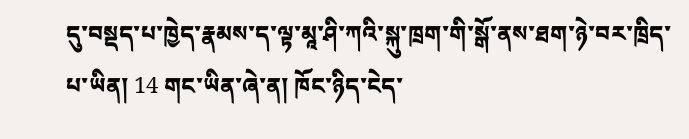དུ་བསྡད་པ་ཁྱེད་རྣམས་ད་ལྟ་མཱ་ཤི་ཀའི་སྐུ་ཁྲག་གི་སྒོ་ནས་ཐག་ཉེ་བར་ཁྲིད་པ་ཡིན། 14 གང་ཡིན་ཞེ་ན། ཁོང་ཉིད་ངེད་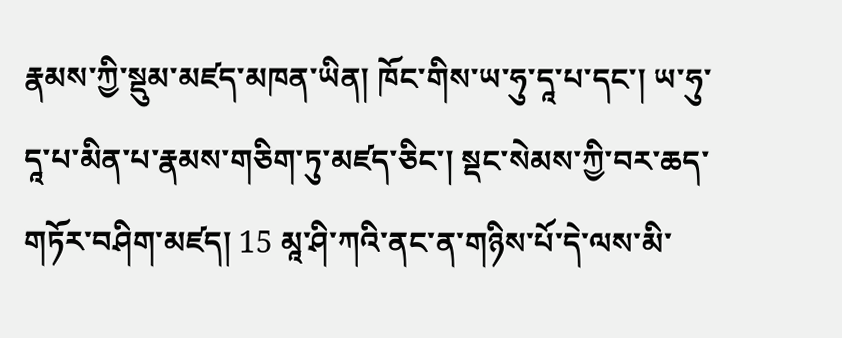རྣམས་ཀྱི་སྡུམ་མཛད་མཁན་ཡིན། ཁོང་གིས་ཡ་ཧུ་དཱ་པ་དང་། ཡ་ཧུ་དཱ་པ་མིན་པ་རྣམས་གཅིག་ཏུ་མཛད་ཅིང་། སྡང་སེམས་ཀྱི་བར་ཆད་གཏོར་བཤིག་མཛད། 15 མཱ་ཤི་ཀའི་ནང་ན་གཉིས་པོ་དེ་ལས་མི་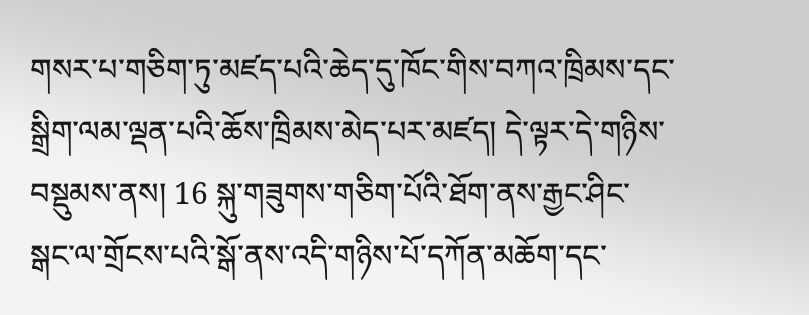གསར་པ་གཅིག་ཏུ་མཛད་པའི་ཆེད་དུ་ཁོང་གིས་བཀའ་ཁྲིམས་དང་སྒྲིག་ལམ་ལྡན་པའི་ཆོས་ཁྲིམས་མེད་པར་མཛད། དེ་ལྟར་དེ་གཉིས་བསྡུམས་ནས། 16 སྐུ་གཟུགས་གཅིག་པོའི་ཐོག་ནས་རྒྱང་ཤིང་སྒང་ལ་གྲོངས་པའི་སྒོ་ནས་འདི་གཉིས་པོ་དཀོན་མཆོག་དང་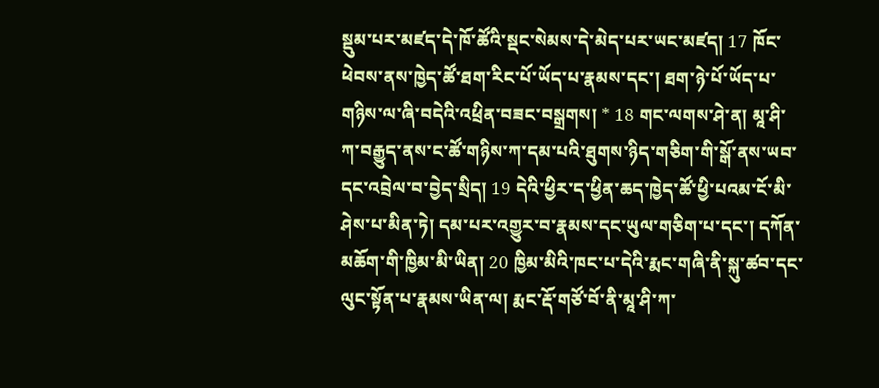སྡུམ་པར་མཛད་དེ་ཁོ་ཚོའི་སྡང་སེམས་དེ་མེད་པར་ཡང་མཛད། 17 ཁོང་ཕེབས་ནས་ཁྱེད་ཚོ་ཐག་རིང་པོ་ཡོད་པ་རྣམས་དང་། ཐག་ཉེ་པོ་ཡོད་པ་གཉིས་ལ་ཞི་བདེའི་འཕྲིན་བཟང་བསྒྲགས། * 18 གང་ལགས་ཤེ་ན། མཱ་ཤི་ཀ་བརྒྱུད་ནས་ང་ཚོ་གཉིས་ཀ་དམ་པའི་ཐུགས་ཉིད་གཅིག་གི་སྒོ་ནས་ཡབ་དང་འབྲེལ་བ་བྱེད་སྲིད། 19 དེའི་ཕྱིར་ད་ཕྱིན་ཆད་ཁྱེད་ཚོ་ཕྱི་པའམ་ངོ་མི་ཤེས་པ་མིན་ཏེ། དམ་པར་འགྱུར་བ་རྣམས་དང་ཡུལ་གཅིག་པ་དང་། དཀོན་མཆོག་གི་ཁྱིམ་མི་ཡིན། 20 ཁྱིམ་མིའི་ཁང་པ་དེའི་རྨང་གཞི་ནི་སྐུ་ཚབ་དང་ལུང་སྟོན་པ་རྣམས་ཡིན་ལ། རྨང་རྡོ་གཙོ་བོ་ནི་མཱ་ཤི་ཀ་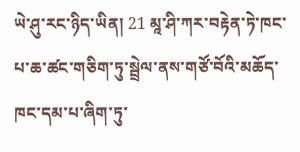ཡེ་ཤུ་རང་ཉིད་ཡིན། 21 མཱ་ཤི་ཀར་བརྟེན་ཏེ་ཁང་པ་ཆ་ཚང་གཅིག་ཏུ་སྦྲེལ་ནས་གཙོ་བོའི་མཆོད་ཁང་དམ་པ་ཞིག་ཏུ་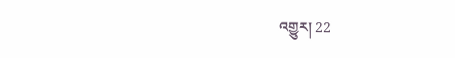འགྱུར། 22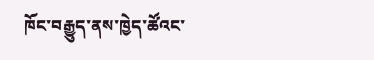ཁོང་བརྒྱུད་ནས་ཁྱེད་ཚོའང་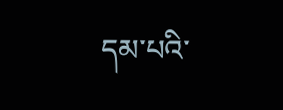དམ་པའི་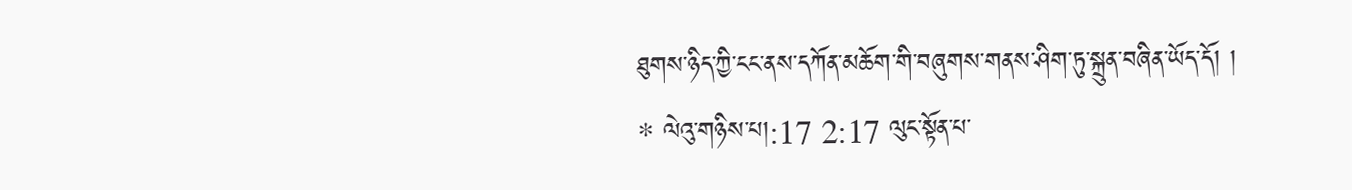ཐུགས་ཉིད་ཀྱི་ངང་ནས་དཀོན་མཆོག་གི་བཞུགས་གནས་ཤིག་ཏུ་སྐྲུན་བཞིན་ཡོད་དོ། །
* ལེའུ་གཉིས་པ།:17 2:17 ལུང་སྟོན་པ་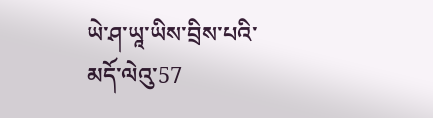ཡེ་ཤ་ཡཱ་ཡིས་བྲིས་པའི་མདོ་ལེའུ་57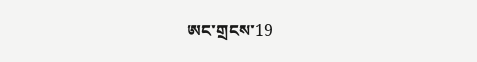ཨང་གྲངས་19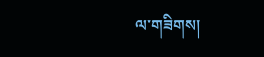ལ་གཟིགས།